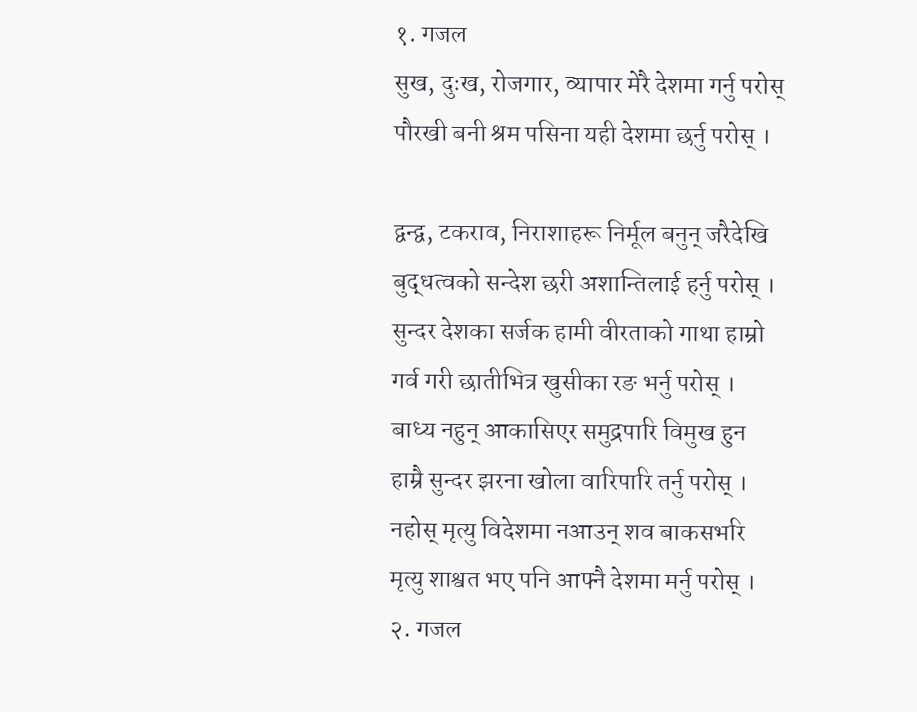१. गजल
सुख, दुःख, रोजगार, व्यापार मेरै देशमा गर्नु परोस्
पौरखी बनी श्रम पसिना यही देशमा छर्नु परोस् ।

द्वन्द्व, टकराव, निराशाहरू निर्मूल बनुन् जरैदेखि
बुद्धत्वको सन्देश छरी अशान्तिलाई हर्नु परोस् ।
सुन्दर देशका सर्जक हामी वीरताको गाथा हाम्रो
गर्व गरी छातीभित्र खुसीका रङ भर्नु परोस् ।
बाध्य नहुन् आकासिएर समुद्रपारि विमुख हुन
हाम्रै सुन्दर झरना खोला वारिपारि तर्नु परोस् ।
नहोस् मृत्यु विदेशमा नआउन् शव बाकसभरि
मृत्यु शाश्वत भए पनि आफ्नै देशमा मर्नु परोस् ।
२. गजल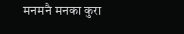मनमनै मनका कुरा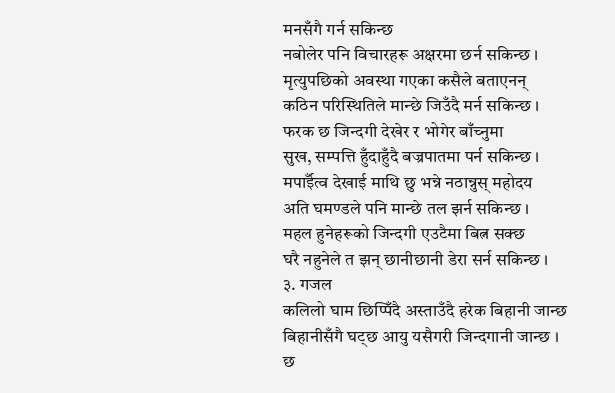मनसँगै गर्न सकिन्छ
नबोलेर पनि विचारहरू अक्षरमा छर्न सकिन्छ ।
मृत्युपछिको अवस्था गएका कसैले बताएनन्
कठिन परिस्थितिले मान्छे जिउँदै मर्न सकिन्छ ।
फरक छ जिन्दगी देखेर र भोगेर बाँच्नुमा
सुख, सम्पत्ति हुँदाहुँदै बज्रपातमा पर्न सकिन्छ ।
मपाईँत्व देखाई माथि छु भन्ने नठान्नुस् महोदय
अति घमण्डले पनि मान्छे तल झर्न सकिन्छ ।
महल हुनेहरूको जिन्दगी एउटैमा बित्न सक्छ
घरै नहुनेले त झन् छानीछानी डेरा सर्न सकिन्छ ।
३. गजल
कलिलो घाम छिप्पिँदै अस्ताउँदै हरेक बिहानी जान्छ
बिहानीसँगै घट्छ आयु यसैगरी जिन्दगानी जान्छ ।
छ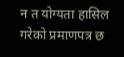न त योग्यता हासिल गरेको प्रमाणपत्र छ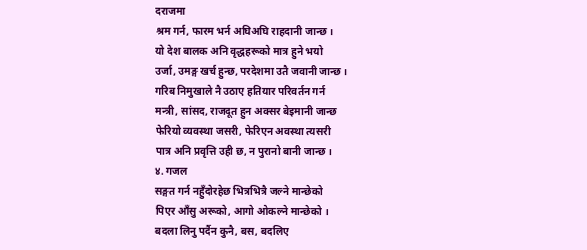दराजमा
श्रम गर्न, फारम भर्न अघिअघि राहदानी जान्छ ।
यो देश बालक अनि वृद्धहरूको मात्र हुने भयो
उर्जा, उमङ्ग खर्च हुन्छ, परदेशमा उतै जवानी जान्छ ।
गरिब निमुखाले नै उठाए हतियार परिवर्तन गर्न
मन्त्री, सांसद, राजदूत हुन अक्सर बेइमानी जान्छ
फेरियो व्यवस्था जसरी, फेरिएन अवस्था त्यसरी
पात्र अनि प्रवृत्ति उही छ, न पुरानो बानी जान्छ ।
४. गजल
सङ्गत गर्न नहुँदोरहेछ भित्रभित्रै जल्ने मान्छेको
पिएर आँसु अरूको, आगो ओकल्ने मान्छेको ।
बदला लिनु पर्दैन कुनै, बस, बदलिए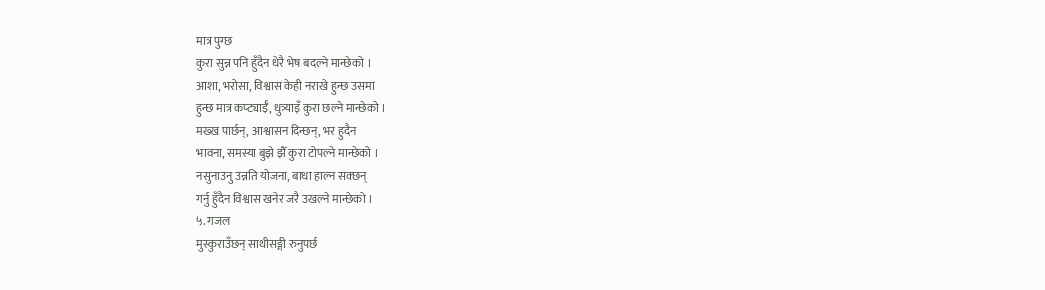मात्र पुग्छ
कुरा सुन्न पनि हुँदैन धेरै भेष बदल्ने मान्छेको ।
आशा, भरोसा, विश्वास केही नराखे हुन्छ उसमा
हुन्छ मात्र कप्ट्याईँ, धुत्र्याइँ कुरा छल्ने मान्छेको ।
मख्ख पार्छन्, आश्वासन दिन्छन्, भर हुदैन
भावना, समस्या बुझे झैँ कुरा टोपल्ने मान्छेको ।
नसुनाउनु उन्नति योजना, बाधा हाल्न सक्छन्
गर्नु हुँदैन विश्वास खनेर जरै उखल्ने मान्छेको ।
५. गजल
मुस्कुराउँछन् साथीसङ्गी रुनुपर्छ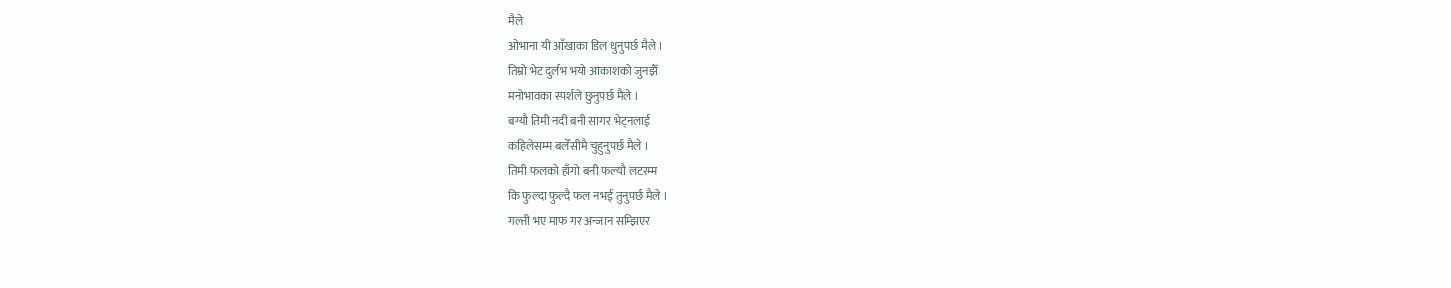मैले
ओभाना यी आँखाका डिल धुनुपर्छ मैले ।
तिम्रो भेट दुर्लभ भयो आकाशको जुनझैँ
मनोभावका स्पर्शले छुनुपर्छ मैले ।
बग्यौ तिमी नदी बनी सागर भेट्नलाई
कहिलेसम्म बलेँसीमै चुहुनुपर्छ मैले ।
तिमी फलको हाँगो बनी फल्यौ लटरम्म
कि फुल्दा फुल्दै फल नभई तुनुपर्छ मैले ।
गल्ती भए माफ गर अन्जान सम्झिएर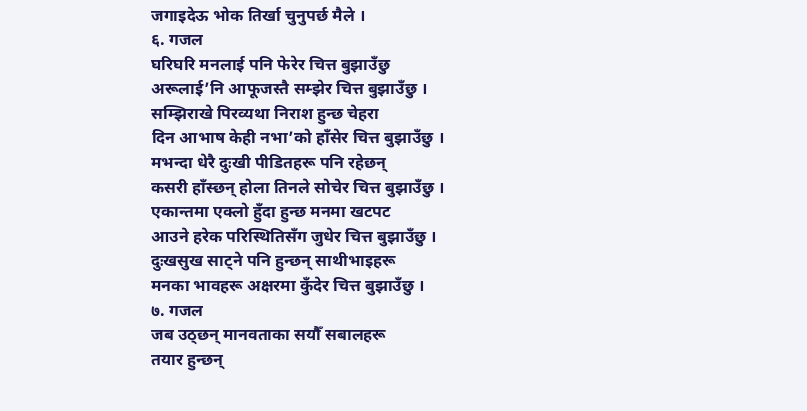जगाइदेऊ भोक तिर्खा चुनुपर्छ मैले ।
६. गजल
घरिघरि मनलाई पनि फेरेर चित्त बुझाउँछु
अरूलाई’नि आफूजस्तै सम्झेर चित्त बुझाउँछु ।
सम्झिराखे पिरव्यथा निराश हुन्छ चेहरा
दिन आभाष केही नभा’को हाँसेर चित्त बुझाउँछु ।
मभन्दा धेरै दुःखी पीडितहरू पनि रहेछन्
कसरी हाँस्छन् होला तिनले सोचेर चित्त बुझाउँछु ।
एकान्तमा एक्लो हुँदा हुन्छ मनमा खटपट
आउने हरेक परिस्थितिसँग जुधेर चित्त बुझाउँछु ।
दुःखसुख साट्ने पनि हुन्छन् साथीभाइहरू
मनका भावहरू अक्षरमा कुँदेर चित्त बुझाउँछु ।
७. गजल
जब उठ्छन् मानवताका सयौँ सबालहरू
तयार हुन्छन्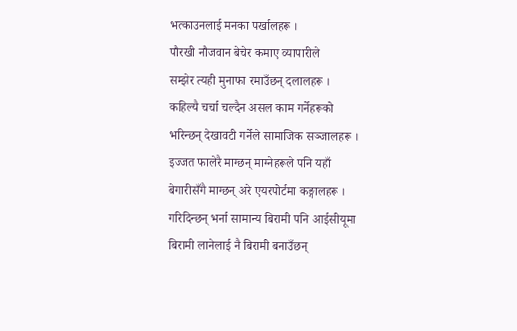भत्काउनलाई मनका पर्खालहरू ।
पौरखी नौजवान बेचेर कमाए व्यापारीले
सम्झेर त्यही मुनाफा रमाउँछन् दलालहरू ।
कहिल्यै चर्चा चल्दैन असल काम गर्नेहरूको
भरिन्छन् देखावटी गर्नेले सामाजिक सञ्जालहरू ।
इज्जत फालेरै माग्छन् माग्नेहरूले पनि यहाँ
बेगारीसँगै माग्छन् अरे एयरपोर्टमा कङ्गालहरू ।
गरिदिन्छन् भर्ना सामान्य बिरामी पनि आईसीयूमा
बिरामी लानेलाई नै बिरामी बनाउँछन्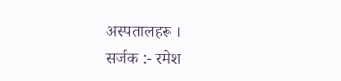अस्पतालहरू ।
सर्जक :- रमेश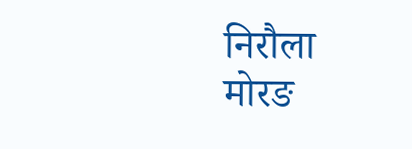निरौला
मोरङ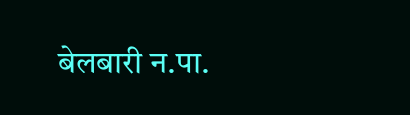बेलबारी न.पा.